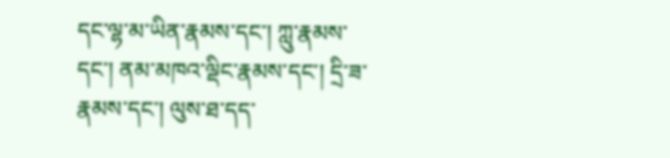དང་ལྷ་མ་ཡིན་རྣམས་དང་། ཀླུ་རྣམས་དང་། ནམ་མཁའ་ལྡིང་རྣམས་དང་། དྲི་ཟ་རྣམས་དང་། ལུས་ཐ་དད་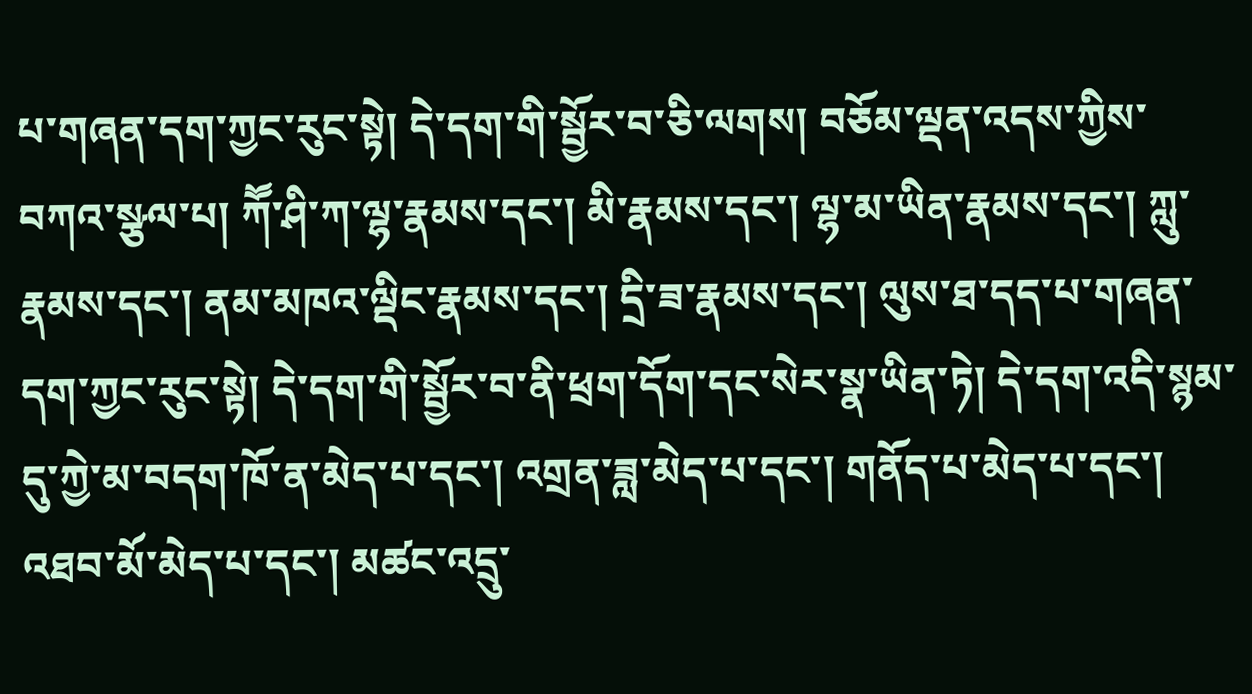པ་གཞན་དག་ཀྱང་རུང་སྟེ། དེ་དག་གི་སྦྱོར་བ་ཅི་ལགས། བཅོམ་ལྡན་འདས་ཀྱིས་བཀའ་སྩལ་པ། ཀཽ་ཤི་ཀ་ལྷ་རྣམས་དང་། མི་རྣམས་དང་། ལྷ་མ་ཡིན་རྣམས་དང་། ཀླུ་རྣམས་དང་། ནམ་མཁའ་ལྡིང་རྣམས་དང་། དྲི་ཟ་རྣམས་དང་། ལུས་ཐ་དད་པ་གཞན་དག་ཀྱང་རུང་སྟེ། དེ་དག་གི་སྦྱོར་བ་ནི་ཕྲག་དོག་དང་སེར་སྣ་ཡིན་ཏེ། དེ་དག་འདི་སྙམ་དུ་ཀྱེ་མ་བདག་ཁོ་ན་མེད་པ་དང་། འགྲན་ཟླ་མེད་པ་དང་། གནོད་པ་མེད་པ་དང་། འཐབ་མོ་མེད་པ་དང་། མཚང་འདྲུ་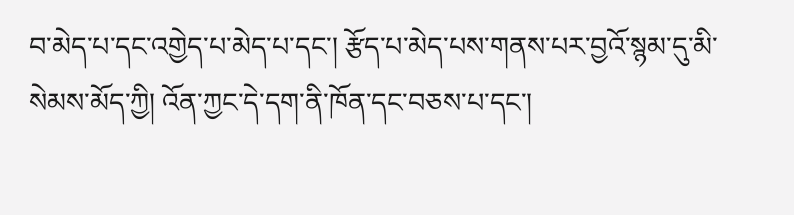བ་མེད་པ་དང་འགྱེད་པ་མེད་པ་དང་། རྩོད་པ་མེད་པས་གནས་པར་བྱའོ་སྙམ་དུ་མི་སེམས་མོད་ཀྱི། འོན་ཀྱང་དེ་དག་ནི་ཁོན་དང་བཅས་པ་དང་།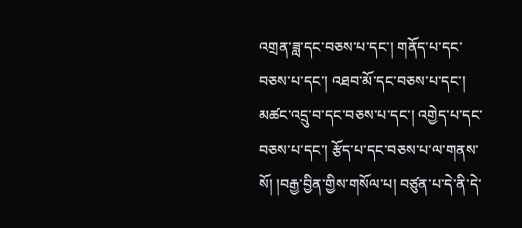འགྲན་ཟླ་དང་བཅས་པ་དང་། གནོད་པ་དང་བཅས་པ་དང་། འཐབ་མོ་དང་བཅས་པ་དང་། མཚང་འདྲུ་བ་དང་བཅས་པ་དང་། འགྱེད་པ་དང་བཅས་པ་དང་། རྩོད་པ་དང་བཅས་པ་ལ་གནས་སོ། །བརྒྱ་བྱིན་གྱིས་གསོལ་པ། བཙུན་པ་དེ་ནི་དེ་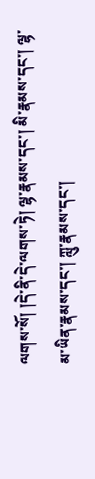ལགས་སོ། །དེ་ནི་དེ་ལགས་ཏེ། ལྷ་རྣམས་དང་། མི་རྣམས་དང་། ལྷ་མ་ཡིན་རྣམས་དང་། ཀླུ་རྣམས་དང་།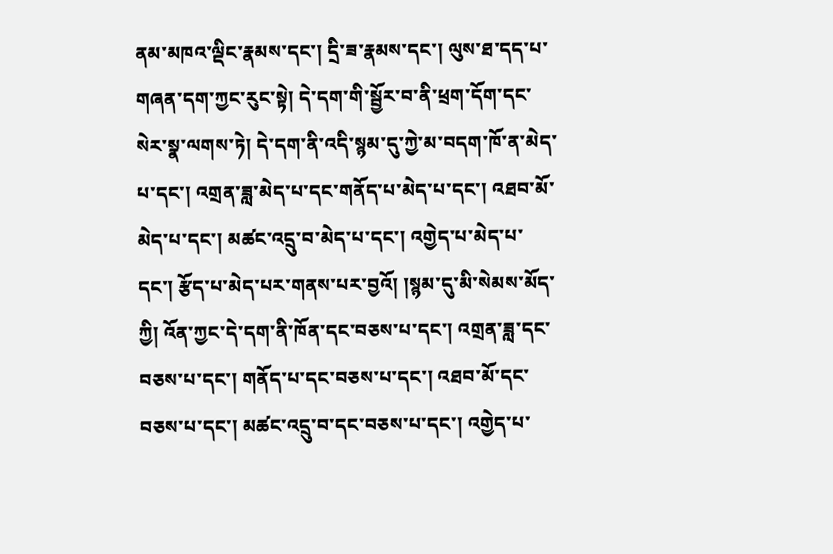ནམ་མཁའ་ལྡིང་རྣམས་དང་། དྲི་ཟ་རྣམས་དང་། ལུས་ཐ་དད་པ་གཞན་དག་ཀྱང་རུང་སྟེ། དེ་དག་གི་སྦྱོར་བ་ནི་ཕྲག་དོག་དང་སེར་སྣ་ལགས་ཏེ། དེ་དག་ནི་འདི་སྙམ་དུ་ཀྱེ་མ་བདག་ཁོ་ན་མེད་པ་དང་། འགྲན་ཟླ་མེད་པ་དང་གནོད་པ་མེད་པ་དང་། འཐབ་མོ་མེད་པ་དང་། མཚང་འདྲུ་བ་མེད་པ་དང་། འགྱེད་པ་མེད་པ་དང་། རྩོད་པ་མེད་པར་གནས་པར་བྱའོ། །སྙམ་དུ་མི་སེམས་མོད་ཀྱི། འོན་ཀྱང་དེ་དག་ནི་ཁོན་དང་བཅས་པ་དང་། འགྲན་ཟླ་དང་བཅས་པ་དང་། གནོད་པ་དང་བཅས་པ་དང་། འཐབ་མོ་དང་བཅས་པ་དང་། མཚང་འདྲུ་བ་དང་བཅས་པ་དང་། འགྱེད་པ་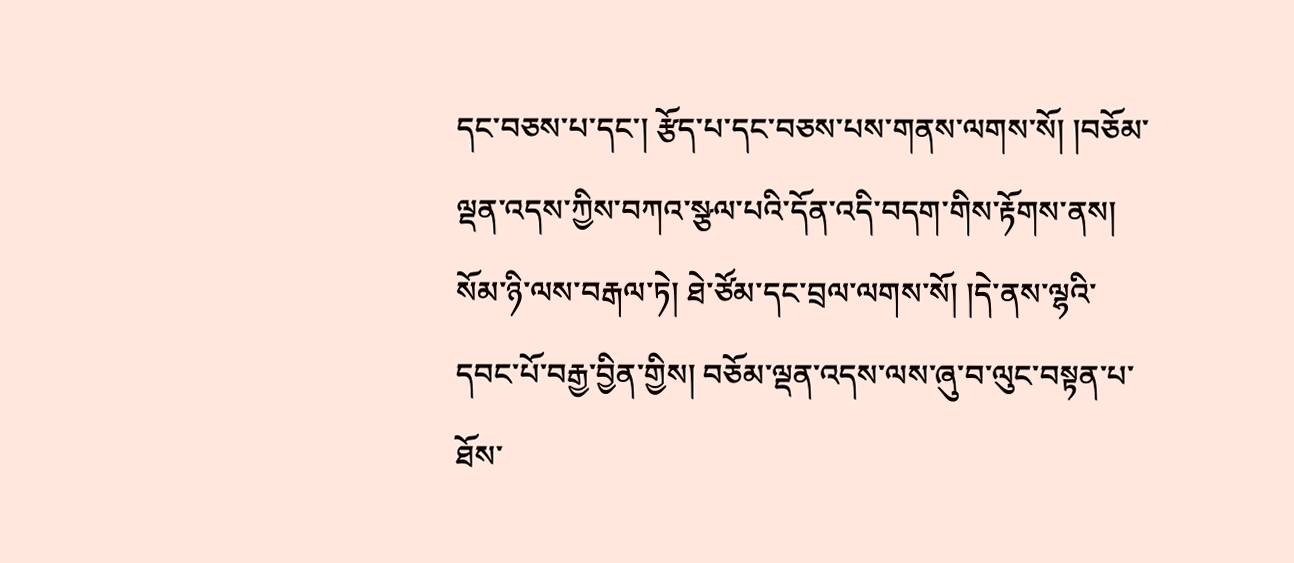དང་བཅས་པ་དང་། རྩོད་པ་དང་བཅས་པས་གནས་ལགས་སོ། །བཅོམ་ལྡན་འདས་ཀྱིས་བཀའ་སྩལ་པའི་དོན་འདི་བདག་གིས་རྟོགས་ནས། སོམ་ཉི་ལས་བརྒལ་ཏེ། ཐེ་ཙོམ་དང་བྲལ་ལགས་སོ། །དེ་ནས་ལྷའི་དབང་པོ་བརྒྱ་བྱིན་གྱིས། བཅོམ་ལྡན་འདས་ལས་ཞུ་བ་ལུང་བསྟན་པ་ཐོས་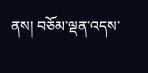ནས། བཅོམ་ལྡན་འདས་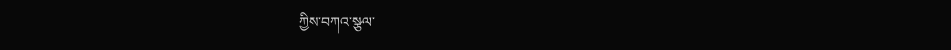ཀྱིས་བཀའ་སྩལ་